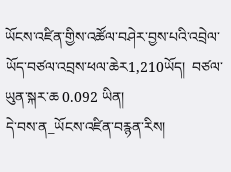ཡོངས་འཛིན་གྱིས་འཚོལ་བཤེར་བྱས་པའི་འབྲེལ་ཡོད་བཙལ་འབྲས་ཕལ་ཆེར1,210ཡོད།  བཙལ་ཡུན་སྐར་ཆ 0.092 ཡིན།
དེ་བས་ན_ཡོངས་འཛིན་བརྙན་རིས།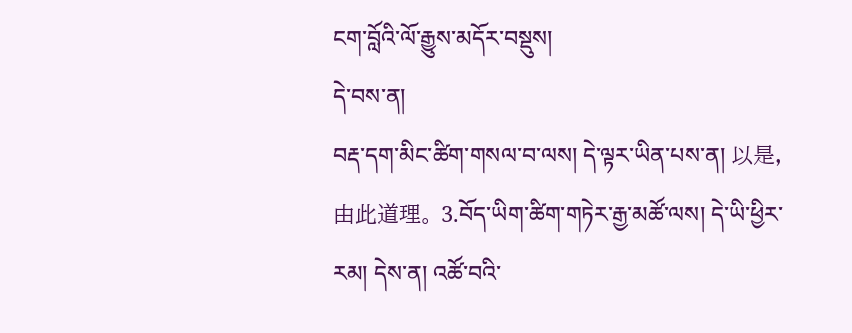ངག་བློའི་ལོ་རྒྱུས་མདོར་བསྡུས།
དེ་བས་ན།
བརྡ་དག་མིང་ཚིག་གསལ་བ་ལས། དེ་ལྟར་ཡིན་པས་ན། 以是,由此道理。 3.བོད་ཡིག་ཚིག་གཏེར་རྒྱ་མཚོ་ལས། དེ་ཡི་ཕྱིར་རམ། དེས་ན། འཚོ་བའི་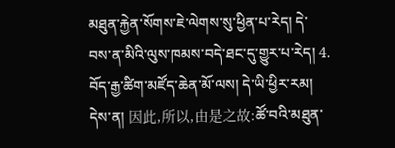མཐུན་རྐྱེན་སོགས་ཇེ་ལེགས་སུ་ཕྱིན་པ་རེད། དེ་བས་ན་མིའི་ལུས་ཁམས་བདེ་ཐང་དུ་གྱུར་པ་རེད། 4. བོད་རྒྱ་ཚིག་མཛོད་ཆེན་མོ་ལས། དེ་ཡི་ཕྱིར་རམ། དེས་ན། 因此,所以,由是之故:ཚོ་བའི་མཐུན་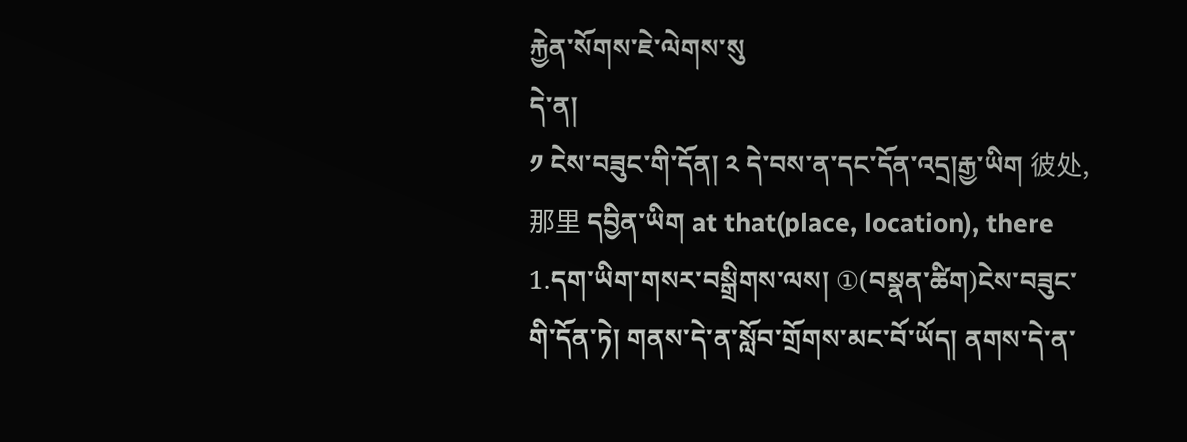རྐྱེན་སོགས་ཇེ་ལེགས་སུ
དེ་ན།
༡ ངེས་བཟུང་གི་དོན། ༢ དེ་བས་ན་དང་དོན་འདྲ།རྒྱ་ཡིག 彼处,那里 དབྱིན་ཡིག at that(place, location), there 1.དག་ཡིག་གསར་བསྒྲིགས་ལས། ①(བསྣན་ཚིག)ངེས་བཟུང་གི་དོན་ཏེ། གནས་དེ་ན་སློབ་གྲོགས་མང་བོ་ཡོད། ནགས་དེ་ན་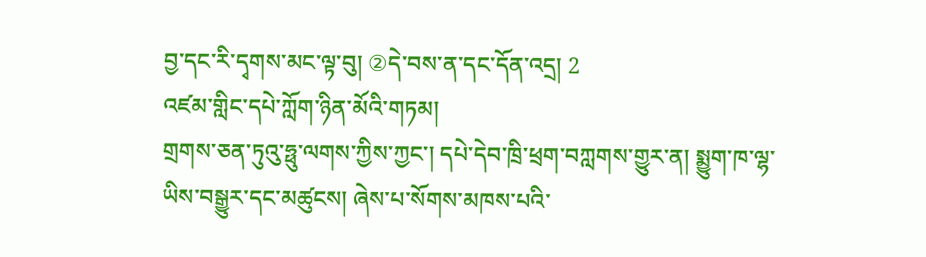བྱ་དང་རི་དྭགས་མང་ལྟ་བུ། ②དེ་བས་ན་དང་དོན་འདྲ། 2
འཛམ་གླིང་དཔེ་ཀློག་ཉིན་མོའི་གཏམ།
གྲགས་ཅན་ཏུའུ་ཧྥུ་ལགས་ཀྱིས་ཀྱང་། དཔེ་དེབ་ཁྲི་ཕྲག་བཀླགས་གྱུར་ན། སྨྱུག་ཁ་ལྷ་ཡིས་བསྒྱུར་དང་མཚུངས། ཞེས་པ་སོགས་མཁས་པའི་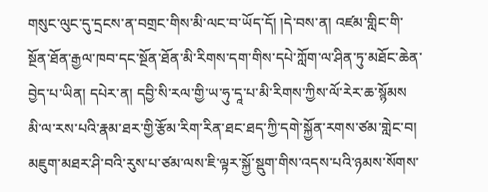གསུང་ལུང་དུ་དྲངས་ན་བགྲང་གིས་མི་ལང་བ་ཡོད་དོ། །དེ་བས་ན། འཛམ་གླིང་གི་སྔོན་ཐོན་རྒྱལ་ཁབ་དང་སྔོན་ཐོན་མི་རིགས་དག་གིས་དཔེ་ཀློག་ལ་ཤིན་ཏུ་མཐོང་ཆེན་བྱེད་པ་ཡིན། དཔེར་ན། དབྱི་སི་རལ་གྱི་ཡ་ཧུ་དཱ་པ་མི་རིགས་ཀྱིས་ལོ་རེར་ཆ་སྙོམས
མི་ལ་རས་པའི་རྣམ་ཐར་གྱི་རྩོམ་རིག་རིན་ཐང་ཐད་ཀྱི་དགེ་སྐྱོན་རགས་ཙམ་གླེང་བ།
མཇུག་མཐར་ཤི་བའི་རུས་པ་ཙམ་ལས་ཇི་ལྟར་སྐྱོ་སྡུག་གིས་འདས་པའི་ཉམས་སོགས་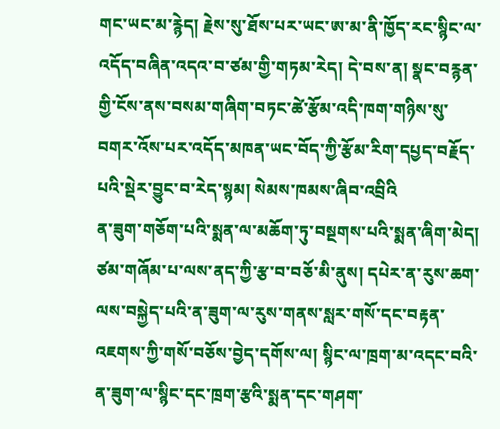གང་ཡང་མ་རྙེད། རྗེས་སུ་ཐོས་པར་ཡང་ཨ་མ་ནི་ཁྱོད་རང་སྙིང་ལ་འདོད་བཞིན་འདའ་བ་ཙམ་གྱི་གཏམ་རེད། དེ་བས་ན། སྣང་བརྙན་གྱི་ངོས་ནས་བསམ་གཞིག་བཏང་ཚེ་རྩོམ་འདི་ཁག་གཉིས་སུ་བགར་འོས་པར་འདོད་མཁན་ཡང་བོད་ཀྱི་རྩོམ་རིག་དཔྱད་བརྗོད་པའི་སྡེར་བྱུང་བ་རེད་སྙམ། སེམས་ཁམས་ཞིབ་འབྲིའི
ན་ཟུག་གཅོག་པའི་སྨན་ལ་མཆོག་ཏུ་བསྔགས་པའི་སྨན་ཞིག་མེད།
ཙམ་གཞོམ་པ་ལས་ནད་ཀྱི་རྩ་བ་བཅོ་མི་ནུས། དཔེར་ན་རུས་ཆག་ལས་བསྐྱེད་པའི་ན་ཟུག་ལ་རུས་གནས་སླར་གསོ་དང་བརྟན་འཇགས་ཀྱི་གསོ་བཅོས་བྱེད་དགོས་ལ། སྙིང་ལ་ཁྲག་མ་འདང་བའི་ན་ཟུག་ལ་སྙིང་དང་ཁྲག་རྩའི་སྨན་དང་གཤག་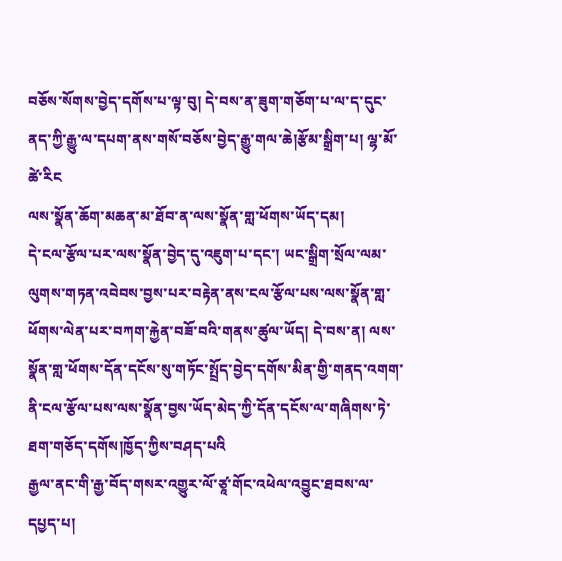བཅོས་སོགས་བྱེད་དགོས་པ་ལྟ་བུ། དེ་བས་ན་ཟུག་གཅོག་པ་ལ་ད་དུང་ནད་ཀྱི་རྒྱུ་ལ་དཔག་ནས་གསོ་བཅོས་བྱེད་རྒྱུ་གལ་ཆེ།རྩོམ་སྒྲིག་པ། ལྷ་མོ་ཚེ་རིང
ལས་སྣོན་ཆོག་མཆན་མ་ཐོབ་ན་ལས་སྣོན་གླ་ཕོགས་ཡོད་དམ།
དེ་ངལ་རྩོལ་པར་ལས་སྣོན་བྱེད་དུ་འཇུག་པ་དང་། ཡང་སྒྲིག་སྲོལ་ལམ་ལུགས་གཏན་འབེབས་བྱས་པར་བརྟེན་ནས་ངལ་རྩོལ་པས་ལས་སྣོན་གླ་ཕོགས་ལེན་པར་བཀག་རྐྱེན་བཟོ་བའི་གནས་ཚུལ་ཡོད། དེ་བས་ན། ལས་སྣོན་གླ་ཕོགས་དོན་དངོས་སུ་གཏོང་སྤྲོད་བྱེད་དགོས་མིན་གྱི་གནད་འགག་ནི་ངལ་རྩོལ་པས་ལས་སྣོན་བྱས་ཡོད་མེད་ཀྱི་དོན་དངོས་ལ་གཞིགས་ཏེ་ཐག་གཅོད་དགོས།ཁྱོད་ཀྱིས་བཤད་པའི
རྒྱལ་ནང་གི་རྒྱ་བོད་གསར་འགྱུར་ལོ་ཙཱ་གོང་འཕེལ་འབྱུང་ཐབས་ལ་དཔྱད་པ།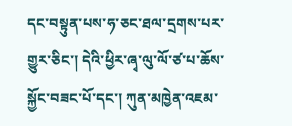དང་བསྟུན་པས་ཧ་ཅང་ཐལ་དྲགས་པར་གྱུར་ཅིང་། དེའི་ཕྱིར་ཞྭ་ལུ་ལོ་ཙ་པ་ཆོས་སྐྱོང་བཟང་པོ་དང་། ཀུན་མཁྱེན་འཇམ་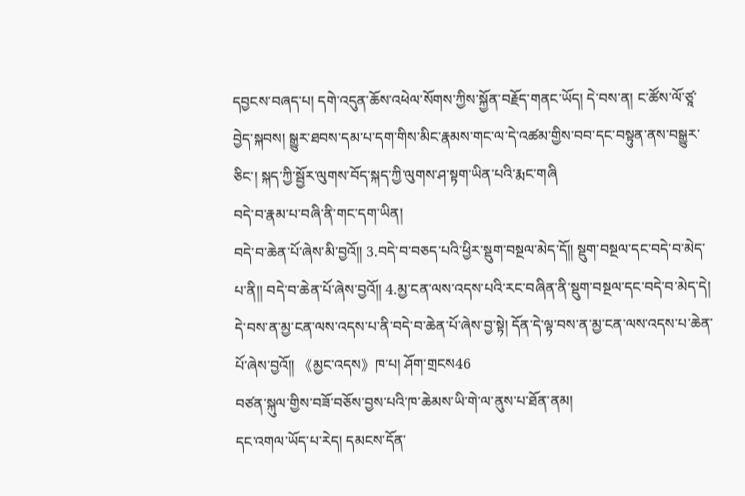དབྱངས་བཞད་པ། དགེ་འདུན་ཆོས་འཕེལ་སོགས་ཀྱིས་སྐྱོན་བརྗོད་གནང་ཡོད། དེ་བས་ན། ང་ཚོས་ལོ་ཙཱ་བྱེད་སྐབས། སྒྱུར་ཐབས་དམ་པ་དག་གིས་མིང་རྣམས་གང་ལ་དེ་འཚམ་གྱིས་བབ་དང་བསྟུན་ནས་བསྒྱུར་ཅིང་། སྐད་ཀྱི་སྦྱོར་ལུགས་བོད་སྐད་ཀྱི་ལུགས་ཤ་སྟག་ཡིན་པའི་རྨང་གཞི
བདེ་བ་རྣམ་པ་བཞི་ནི་གང་དག་ཡིན།
བདེ་བ་ཆེན་པོ་ཞེས་མི་བྱའོ༎ 3.བདེ་བ་བཅད་པའི་ཕྱིར་སྡུག་བསྔལ་མེད་དོ༎ སྡུག་བསྔལ་དང་བདེ་བ་མེད་པ་ནི།། བདེ་བ་ཆེན་པོ་ཞེས་བྱའོ༎ 4.མྱ་ངན་ལས་འདས་པའི་རང་བཞིན་ནི་སྡུག་བསྔལ་དང་བདེ་བ་མེད་དེ། དེ་བས་ན་མྱ་ངན་ལས་འདས་པ་ནི་བདེ་བ་ཆེན་པོ་ཞེས་བྱ་སྟེ། དོན་དེ་ལྟ་བས་ན་མྱ་ངན་ལས་འདས་པ་ཆེན་པོ་ཞེས་བྱའོ༎ 《མྱང་འདས》ཁ་པ། ཤོག་གྲངས46
བཙན་སྐུལ་གྱིས་བཟོ་བཅོས་བྱས་པའི་ཁ་ཆེམས་ཡི་གེ་ལ་ནུས་པ་ཐོན་ནམ།
དང་འགལ་ཡོད་པ་རེད། དམངས་དོན་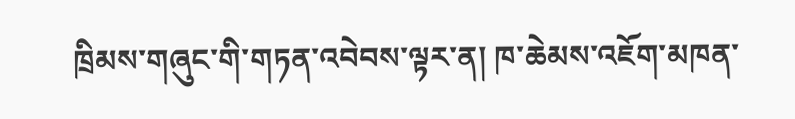ཁྲིམས་གཞུང་གི་གཏན་འབེབས་ལྟར་ན། ཁ་ཆེམས་འཇོག་མཁན་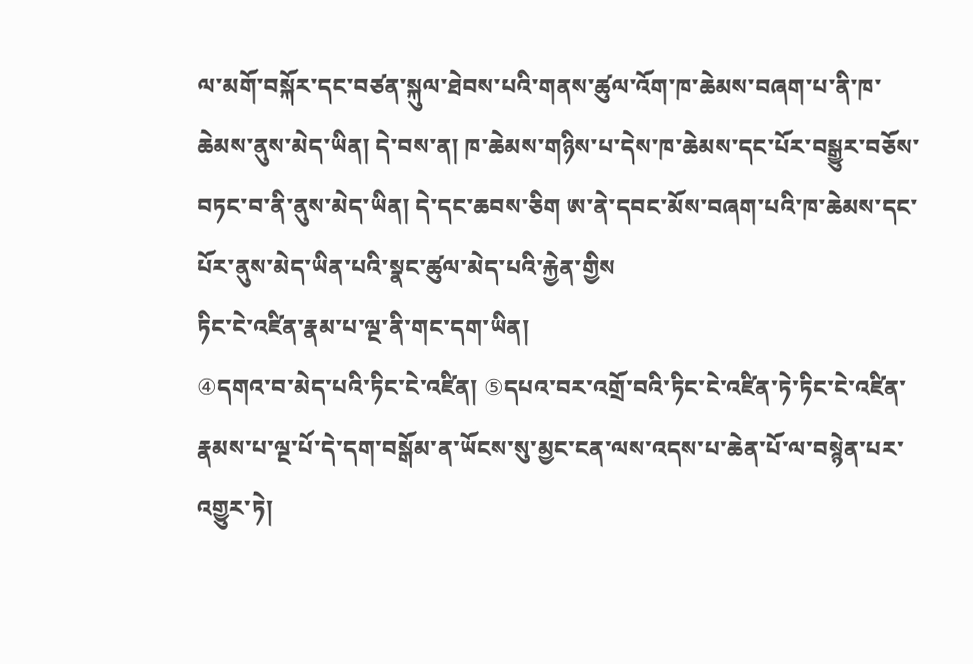ལ་མགོ་བསྐོར་དང་བཙན་སྐུལ་ཐེབས་པའི་གནས་ཚུལ་འོག་ཁ་ཆེམས་བཞག་པ་ནི་ཁ་ཆེམས་ནུས་མེད་ཡིན། དེ་བས་ན། ཁ་ཆེམས་གཉིས་པ་དེས་ཁ་ཆེམས་དང་པོར་བསྒྱུར་བཅོས་བཏང་བ་ནི་ནུས་མེད་ཡིན། དེ་དང་ཆབས་ཅིག ཨ་ནེ་དབང་མོས་བཞག་པའི་ཁ་ཆེམས་དང་པོར་ནུས་མེད་ཡིན་པའི་སྣང་ཚུལ་མེད་པའི་རྐྱེན་གྱིས
ཏིང་ངེ་འཛིན་རྣམ་པ་ལྔ་ནི་གང་དག་ཡིན།
④དགའ་བ་མེད་པའི་ཏིང་ངེ་འཛིན། ⑤དཔའ་བར་འགྲོ་བའི་ཏིང་ངེ་འཛིན་ཏེ་ཏིང་ངེ་འཛིན་རྣམས་པ་ལྔ་པོ་དེ་དག་བསྒོམ་ན་ཡོངས་སུ་མྱང་ངན་ལས་འདས་པ་ཆེན་པོ་ལ་བསྙེན་པར་འགྱུར་ཏེ།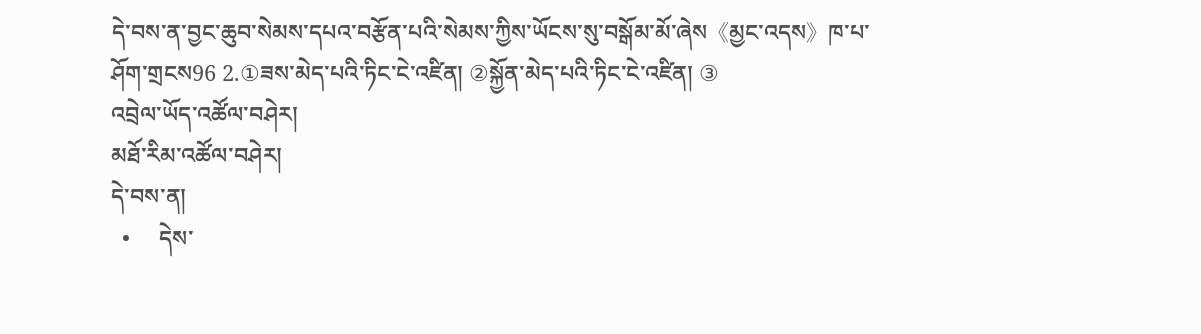དེ་བས་ན་བྱང་ཆུབ་སེམས་དཔའ་བརྩོན་པའི་སེམས་ཀྱིས་ཡོངས་སུ་བསྒོམ་མོ་ཞེས《མྱང་འདས》ཁ་པ་ཤོག་གྲངས96 2.①ཟས་མེད་པའི་ཏིང་ངེ་འཛིན། ②སྐྱོན་མེད་པའི་ཏིང་ངེ་འཛིན། ③
འབྲེལ་ཡོད་འཚོལ་བཤེར།
མཐོ་རིམ་འཚོལ་བཤེར།
དེ་བས་ན།
  •     དེས་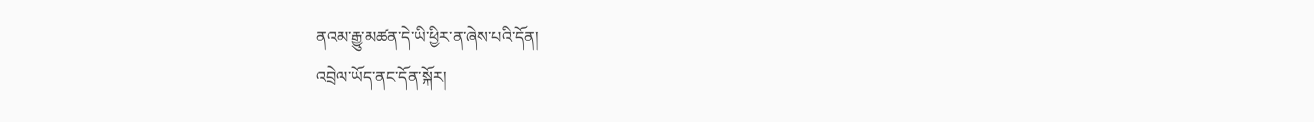ནའམ་རྒྱུ་མཚན་དེ་ཡི་ཕྱིར་ན་ཞེས་པའི་དོན།
འབྲེལ་ཡོད་ནང་དོན་སྐོར།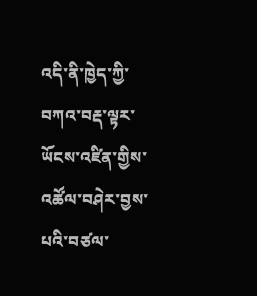འདི་ནི་ཁྱེད་ཀྱི་བཀའ་བརྡ་ལྟར་ཡོངས་འཛིན་གྱིས་འཚོལ་བཤེར་བྱས་པའི་བཙལ་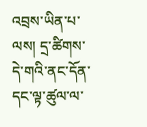འབྲས་ཡིན་པ་ལས། དྲ་ཚིགས་དེ་གའི་ནང་དོན་དང་ལྟ་ཚུལ་ལ་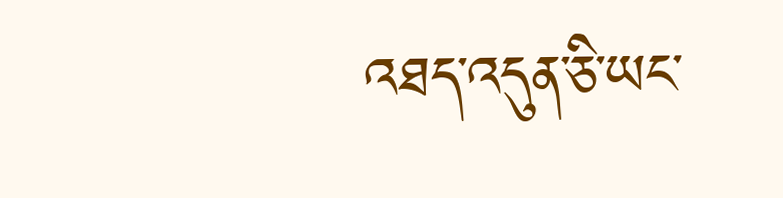འཐད་འདུན་ཅི་ཡང་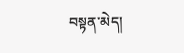བསྟན་མེད།